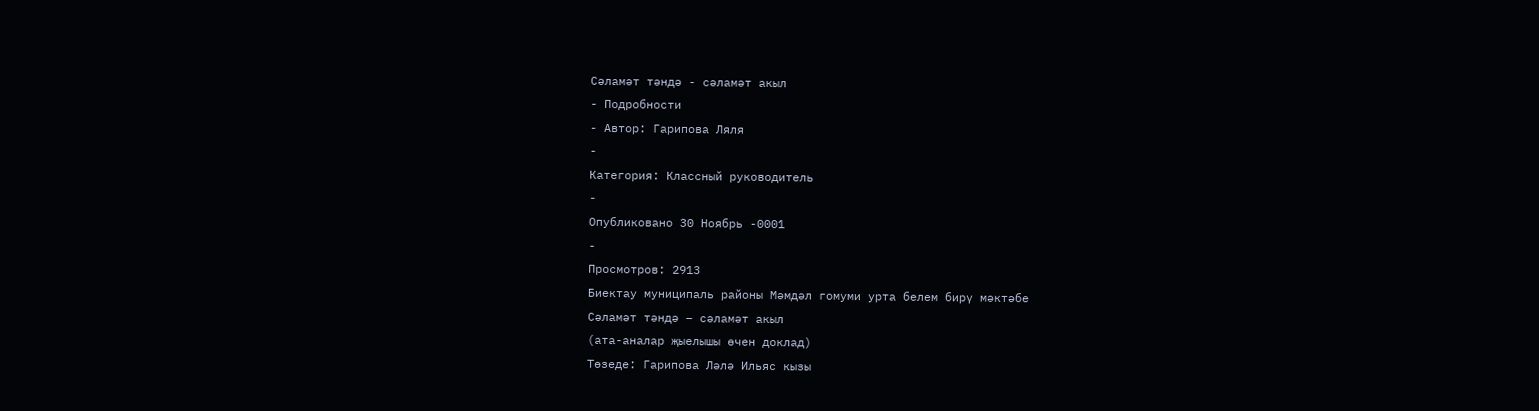Сәламәт тәндә - сәламәт акыл
- Подробности
- Автор: Гарипова Ляля
-
Категория: Классный руководитель
-
Опубликовано 30 Ноябрь -0001
-
Просмотров: 2913
Биектау муниципаль районы Мәмдәл гомуми урта белем бирү мәктәбе
Сәламәт тәндә – сәламәт акыл
(ата-аналар җыелышы өчен доклад)
Төзеде: Гарипова Ләлә Ильяс кызы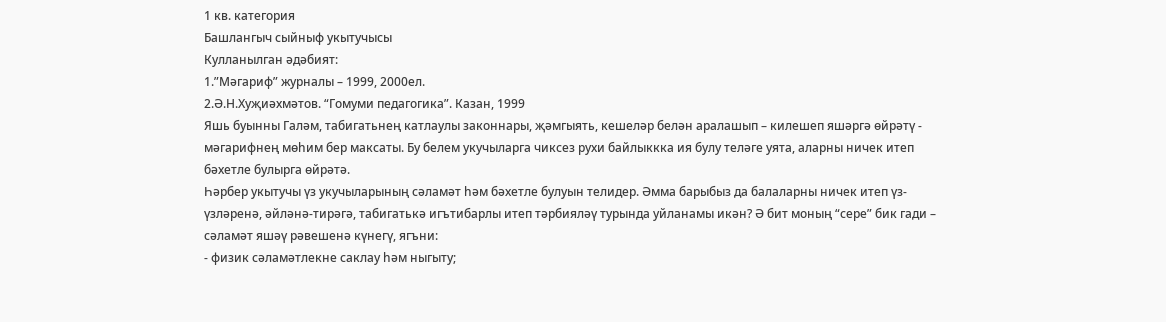1 кв. категория
Башлангыч сыйныф укытучысы
Кулланылган әдәбият:
1.”Мәгариф” журналы – 1999, 2000ел.
2.Ә.Н.Хуҗиәхмәтов. “Гомуми педагогика”. Казан, 1999
Яшь буынны Галәм, табигатьнең катлаулы законнары, җәмгыять, кешеләр белән аралашып – килешеп яшәргә өйрәтү - мәгарифнең мөһим бер максаты. Бу белем укучыларга чиксез рухи байлыккка ия булу теләге уята, аларны ничек итеп бәхетле булырга өйрәтә.
Һәрбер укытучы үз укучыларының сәламәт һәм бәхетле булуын телидер. Әмма барыбыз да балаларны ничек итеп үз-үзләренә, әйләнә-тирәгә, табигатькә игътибарлы итеп тәрбияләү турында уйланамы икән? Ә бит моның “сере” бик гади – сәламәт яшәү рәвешенә күнегү, ягъни:
- физик сәламәтлекне саклау һәм ныгыту;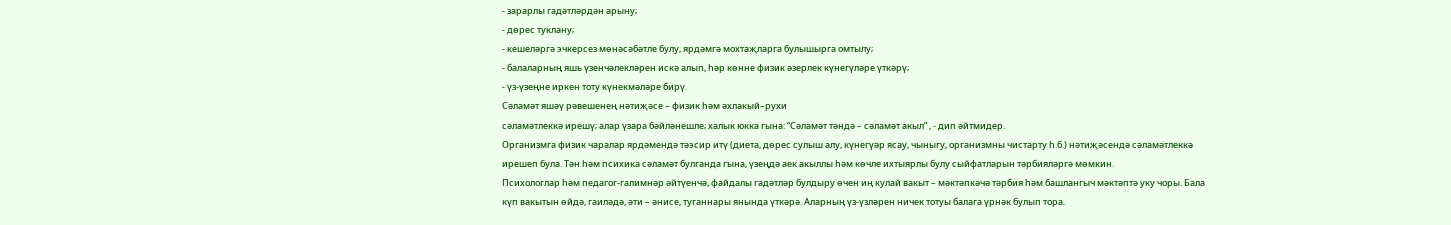- зарарлы гадәтләрдән арыну;
- дөрес туклану;
- кешеләргә эчкерсез мөнәсәбәтле булу, ярдәмгә мохтаҗларга булышырга омтылу;
- балаларның яшь үзенчәлекләрен искә алып, һәр көнне физик әзерлек күнегүләре үткәрү;
- үз-үзеңне иркен тоту күнекмәләре бирү.
Сәламәт яшәү рәвешенең нәтиҗәсе – физик һәм әхлакый–рухи
сәламәтлеккә ирешү; алар үзара бәйләнешле; халык юкка гына: “Сәламәт тәндә – сәламәт акыл” , - дип әйтмидер.
Организмга физик чаралар ярдәмендә тәэсир итү (диета, дөрес сулыш алу, күнегүәр ясау, чыныгу, организмны чистарту һ.б.) нәтиҗәсендә сәламәтлеккә ирешеп була. Тән һәм психика сәламәт булганда гына, үзеңдә аек акыллы һәм көчле ихтыярлы булу сыйфатларын тәрбияләргә мөмкин.
Психологлар һәм педагог-галимнәр әйтүенчә, файдалы гадәтләр булдыру өчен иң кулай вакыт – мәктәпкәчә тәрбия һәм башлангыч мәктәптә уку чоры. Бала күп вакытын өйдә, гаиләдә, әти – әнисе, туганнары янында үткәрә. Аларның үз-үзләрен ничек тотуы балага үрнәк булып тора.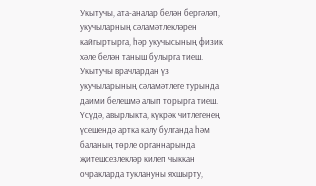Укытучы, ата-аналар белән бергәләп, укучыларның сәламәтлекләрен кайгыртырга, һәр укучысының физик хәле белән таныш булырга тиеш. Укытучы врачлардан үз укучыларының сәламәтлеге турында даими белешмә алып торырга тиеш. Үсүдә, авырлыкта, күкрәк читлегенең үсешендә артка калу булганда һәм баланың төрле органнарында җитешсезлекләр килеп чыккан очракларда туклануны яхшырту,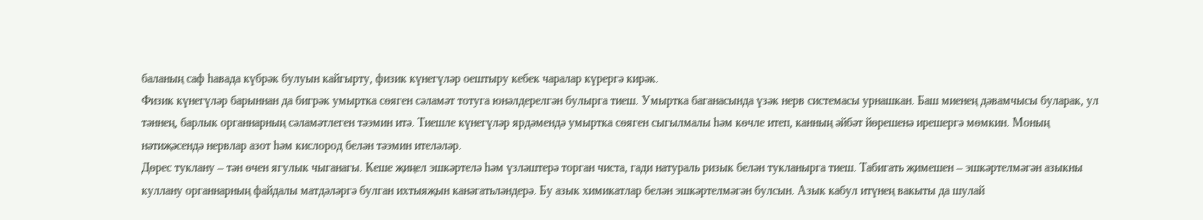баланың саф һавада күбрәк булуын кайгырту, физик күнегүләр оештыру кебек чаралар күрергә кирәк.
Физик күнегүләр барыннан да бигрәк умыртка сөяген сәламәт тотуга юнәлдерелгән булырга тиеш. Умыртка баганасында үзәк нерв системасы урнашкан. Баш миенең дәвамчысы буларак, ул тәннең, барлык органнарның сәламәтлеген тәэмин итә. Тиешле күнегүләр ярдәмендә умыртка сөяген сыгылмалы һәм көчле итеп, канның әйбәт йөрешенә ирешергә мөмкин. Моның нәтиҗәсендә нервлар азот һәм кислород белән тәэмин ителәләр.
Дөрес туклану – тән өчен ягулык чыганагы. Кеше җиңел эшкәртелә һәм үзләштерә торган чиста, гади натураль ризык белән тукланырга тиеш. Табигать җимешен – эшкәртелмәгән азыкны куллану органнарның файдалы матдәләргә булган ихтыяҗын канәгатьләндерә. Бу азык химикатлар белән эшкәртелмәгән булсын. Азык кабул итүнең вакыты да шулай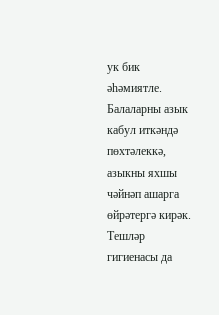ук бик әһәмиятле. Балаларны азык кабул иткәндә пөхтәлеккә, азыкны яхшы чәйнәп ашарга өйрәтергә кирәк. Тешләр гигиенасы да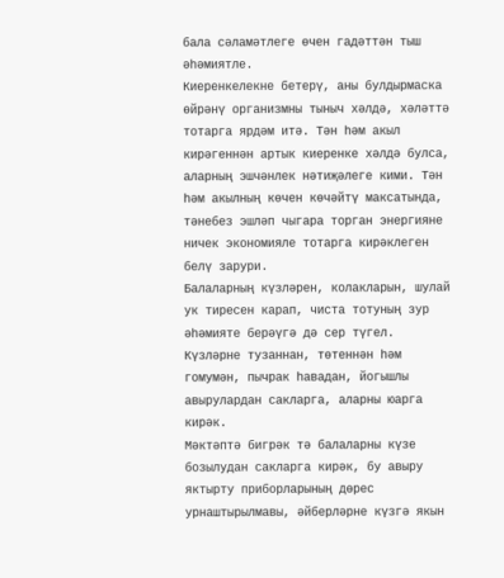бала сәламәтлеге өчен гадәттән тыш әһәмиятле.
Киеренкелекне бетерү, аны булдырмаска өйрәнү организмны тыныч хәлдә, хәләттә тотарга ярдәм итә. Тән һәм акыл кирәгеннән артык киеренке хәлдә булса, аларның эшчәнлек нәтиҗәлеге кими. Тән һәм акылның көчен көчәйтү максатында, тәнебез эшләп чыгара торган энергияне ничек экономияле тотарга кирәклеген белү зарури.
Балаларның күзләрен, колакларын, шулай ук тиресен карап, чиста тотуның зур әһәмияте берәүгә дә сер түгел. Күзләрне тузаннан, төтеннән һәм гомумән, пычрак һавадан, йогышлы авырулардан сакларга, аларны юарга кирәк.
Мәктәптә бигрәк тә балаларны күзе бозылудан сакларга кирәк, бу авыру яктырту приборларының дөрес урнаштырылмавы, әйберләрне күзгә якын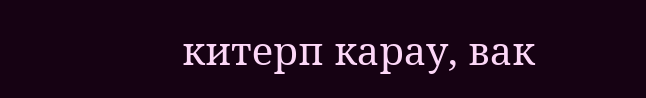китерп карау, вак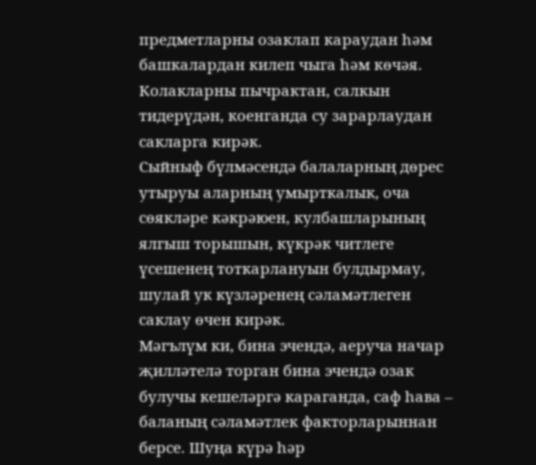предметларны озаклап караудан һәм башкалардан килеп чыга һәм көчәя.
Колакларны пычрактан, салкын тидерүдән, коенганда су зарарлаудан сакларга кирәк.
Сыйныф бүлмәсендә балаларның дөрес утыруы аларның умырткалык, оча сөякләре кәкрәюен, кулбашларының ялгыш торышын, күкрәк читлеге үсешенең тоткарлануын булдырмау, шулай ук күзләренең сәламәтлеген саклау өчен кирәк.
Мәгълүм ки, бина эчендә, аеруча начар җилләтелә торган бина эчендә озак булучы кешеләргә караганда, саф һава – баланың сәламәтлек факторларыннан берсе. Шуңа күрә һәр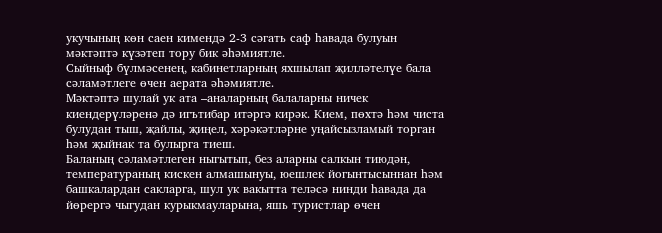укучының көн саен кимендә 2-3 сәгать саф һавада булуын мәктәптә күзәтеп тору бик әһәмиятле.
Сыйныф бүлмәсенең, кабинетларның яхшылап җилләтелүе бала сәламәтлеге өчен аерата әһәмиятле.
Мәктәптә шулай ук ата –аналарның балаларны ничек киендерүләренә дә игътибар итәргә кирәк. Кием, пөхтә һәм чиста булудан тыш, җайлы, җиңел, хәрәкәтләрне уңайсызламый торган һәм җыйнак та булырга тиеш.
Баланың сәламәтлеген ныгытып, без аларны салкын тиюдән, температураның кискен алмашынуы, юешлек йогынтысыннан һәм башкалардан сакларга, шул ук вакытта теләсә нинди һавада да йөрергә чыгудан курыкмауларына, яшь туристлар өчен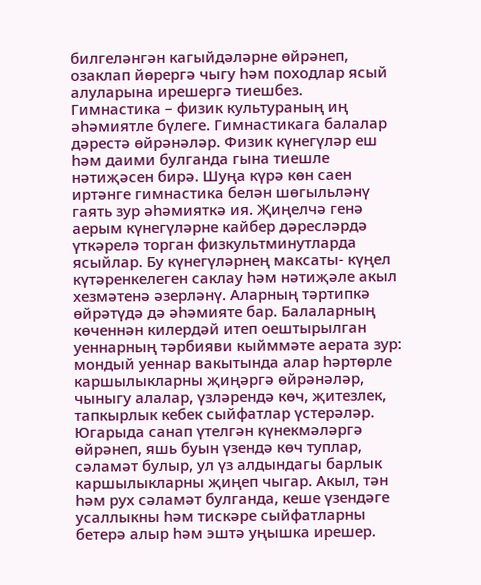билгеләнгән кагыйдәләрне өйрәнеп, озаклап йөрергә чыгу һәм походлар ясый алуларына ирешергә тиешбез.
Гимнастика – физик культураның иң әһәмиятле бүлеге. Гимнастикага балалар дәрестә өйрәнәләр. Физик күнегүләр еш һәм даими булганда гына тиешле нәтиҗәсен бирә. Шуңа күрә көн саен иртәнге гимнастика белән шөгыльләнү гаять зур әһәмияткә ия. Җиңелчә генә аерым күнегүләрне кайбер дәресләрдә үткәрелә торган физкультминутларда ясыйлар. Бу күнегүләрнең максаты- күңел күтәренкелеген саклау һәм нәтиҗәле акыл хезмәтенә әзерләнү. Аларның тәртипкә өйрәтүдә дә әһәмияте бар. Балаларның көченнән килердәй итеп оештырылган уеннарның тәрбияви кыйммәте аерата зур: мондый уеннар вакытында алар һәртөрле каршылыкларны җиңәргә өйрәнәләр, чыныгу алалар, үзләрендә көч, җитезлек, тапкырлык кебек сыйфатлар үстерәләр.
Югарыда санап үтелгән күнекмәләргә өйрәнеп, яшь буын үзендә көч туплар, сәламәт булыр, ул үз алдындагы барлык каршылыкларны җиңеп чыгар. Акыл, тән һәм рух сәламәт булганда, кеше үзендәге усаллыкны һәм тискәре сыйфатларны бетерә алыр һәм эштә уңышка ирешер.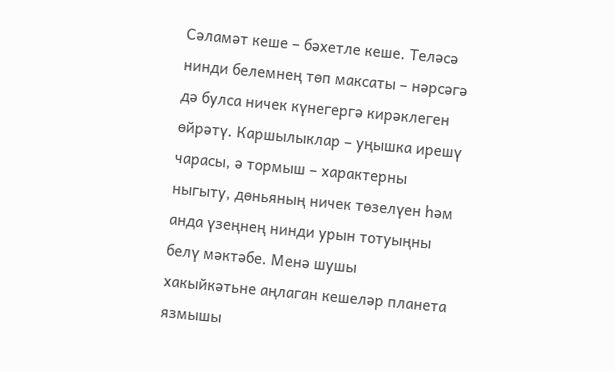Сәламәт кеше – бәхетле кеше. Теләсә нинди белемнең төп максаты – нәрсәгә дә булса ничек күнегергә кирәклеген өйрәтү. Каршылыклар – уңышка ирешү чарасы, ә тормыш – характерны ныгыту, дөньяның ничек төзелүен һәм анда үзеңнең нинди урын тотуыңны белү мәктәбе. Менә шушы хакыйкәтьне аңлаган кешеләр планета язмышы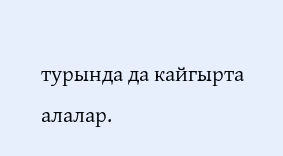турында да кайгырта алалар.